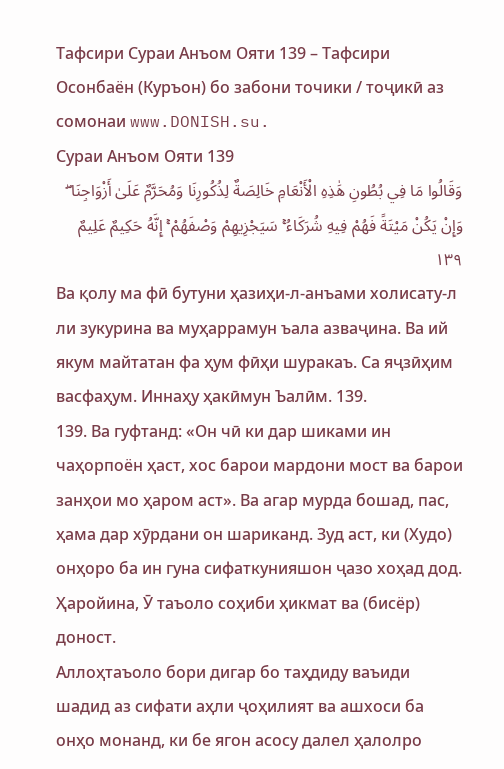Тафсири Сураи Анъом Ояти 139 – Тафсири Осонбаён (Куръон) бо забони точики / тоҷикӣ аз сомонаи www.DONISH.su.
Сураи Анъом Ояти 139
وَقَالُوا مَا فِي بُطُونِ هَٰذِهِ الْأَنْعَامِ خَالِصَةٌ لِذُكُورِنَا وَمُحَرَّمٌ عَلَىٰ أَزْوَاجِنَا ۖ وَإِنْ يَكُنْ مَيْتَةً فَهُمْ فِيهِ شُرَكَاءُ ۚ سَيَجْزِيهِمْ وَصْفَهُمْ ۚ إِنَّهُ حَكِيمٌ عَلِيمٌ ١٣٩
Ва қолу ма фӣ бутуни ҳазиҳи-л-анъами холисату-л ли зукурина ва муҳаррамун ъала азваҷина. Ва ий якум майтатан фа ҳум фӣҳи шуракаъ. Са яҷзӣҳим васфаҳум. Иннаҳу ҳакӣмун Ъалӣм. 139.
139. Ва гуфтанд: «Он чӣ ки дар шиками ин чаҳорпоён ҳаст, хос барои мардони мост ва барои занҳои мо ҳаром аст». Ва агар мурда бошад, пас, ҳама дар хӯрдани он шариканд. Зуд аст, ки (Худо) онҳоро ба ин гуна сифаткунияшон ҷазо хоҳад дод. Ҳаройина, Ӯ таъоло соҳиби ҳикмат ва (бисёр) доност.
Аллоҳтаъоло бори дигар бо таҳдиду ваъиди шадид аз сифати аҳли ҷоҳилият ва ашхоси ба онҳо монанд, ки бе ягон асосу далел ҳалолро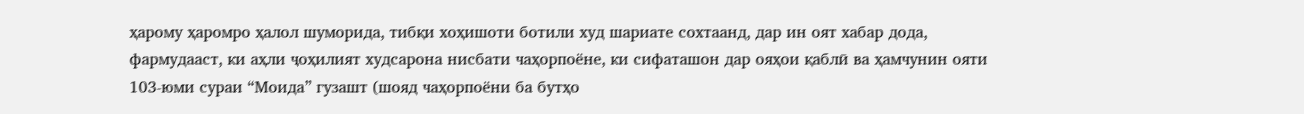ҳарому ҳаромро ҳалол шуморида, тибқи хоҳишоти ботили худ шариате сохтаанд, дар ин оят хабар дода, фармудааст, ки аҳли ҷоҳилият худсарона нисбати чаҳорпоёне, ки сифаташон дар ояҳои қаблӣ ва ҳамчунин ояти 103-юми сураи “Моида” гузашт (шояд чаҳорпоёни ба бутҳо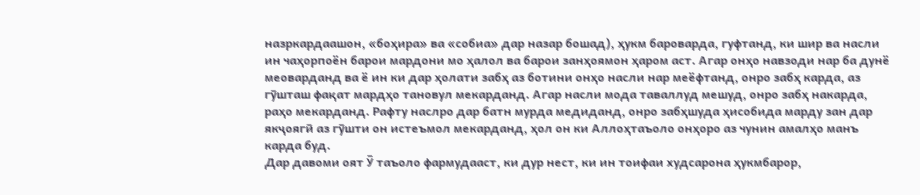назркардаашон, «боҳира» ва «собиа» дар назар бошад), ҳукм бароварда, гуфтанд, ки шир ва насли ин чаҳорпоён барои мардони мо ҳалол ва барои занҳоямон ҳаром аст. Агар онҳо навзоди нар ба дунё меоварданд ва ё ин ки дар ҳолати забҳ аз ботини онҳо насли нар меёфтанд, онро забҳ карда, аз гӯшташ фақат мардҳо тановул мекарданд. Агар насли мода таваллуд мешуд, онро забҳ накарда, раҳо мекарданд. Рафту наслро дар батн мурда медиданд, онро забҳшуда ҳисобида марду зан дар якҷоягӣ аз гӯшти он истеъмол мекарданд, ҳол он ки Аллоҳтаъоло онҳоро аз чунин амалҳо манъ карда буд.
Дар давоми оят Ӯ таъоло фармудааст, ки дур нест, ки ин тоифаи худсарона ҳукмбарор,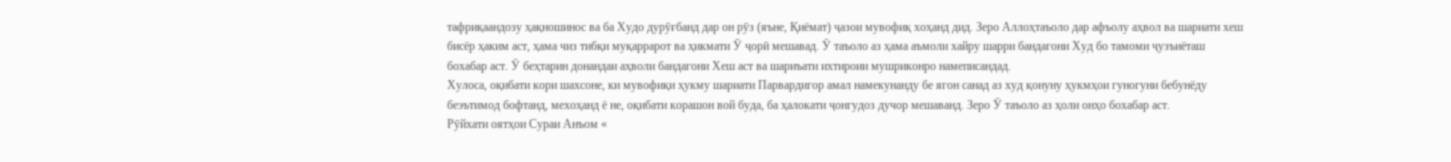тафриқаандозу ҳақношинос ва ба Худо дурӯғбанд дар он рӯз (яъне, Қиёмат) ҷазои мувофиқ хоҳанд дид. Зеро Аллоҳтаъоло дар афъолу аҳвол ва шариати хеш бисёр ҳаким аст, ҳама чиз тибқи муқаррарот ва ҳикмати Ӯ ҷорӣ мешавад. Ӯ таъоло аз ҳама аъмоли хайру шарри бандагони Худ бо тамоми ҷузъиёташ бохабар аст. Ӯ беҳтарин донандаи аҳволи бандагони Хеш аст ва шариъати ихтироии мушриконро намеписандад.
Хулоса, оқибати кори шахсоне, ки мувофиқи ҳукму шариати Парвардигор амал намекунанду бе ягон санад аз худ қонуну ҳукмҳои гуногуни бебунёду беэътимод бофтанд, мехоҳанд ё не, оқибати корашон вой буда, ба ҳалокати ҷонгудоз дучор мешаванд. Зеро Ӯ таъоло аз ҳоли онҳо бохабар аст.
Рӯйхати оятҳои Сураи Анъом «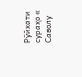Рӯйхати сураҳо «
Саволу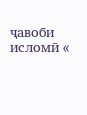ҷавоби исломӣ «